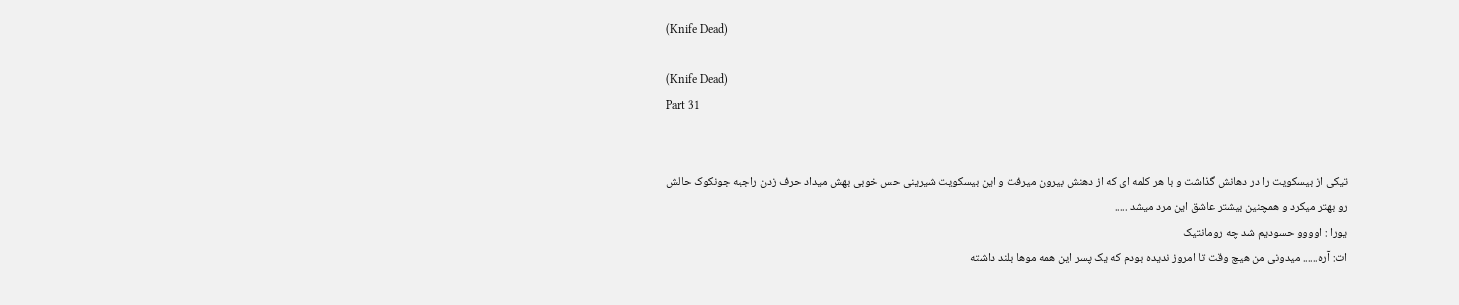(Knife Dead)

(Knife Dead)
Part 31


تیکی از بیسکویت را در دهانش گذاشت و با هر کلمه ای که از دهنش بیرون میرفت و این بیسکویت شیرینی حس خوبی بهش میداد حرف زدن راجبه جونکوک حالش رو بهتر میکرد و همچنین بيشتر عاشق این مرد میشد .....
یورا : اوووو حسودیم شد چه رومانتیک
ات: آره...... میدونی من هیچ وقت تا امروز ندیده بودم که یک پسر این همه موها بلند داشته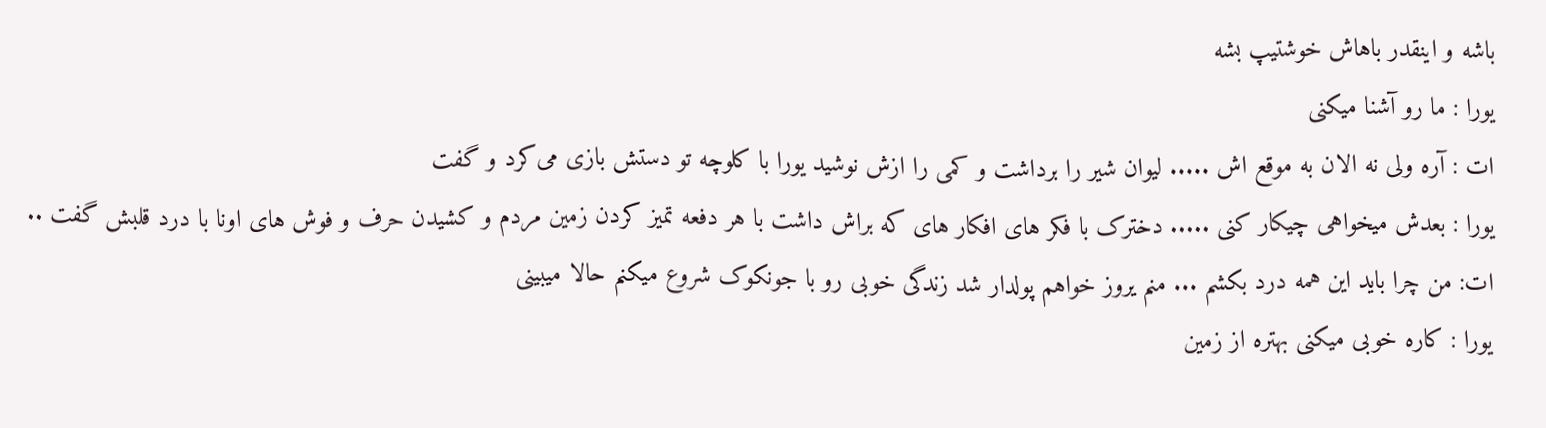باشه و اینقدر باهاش خوشتیپ بشه
یورا : ما رو آشنا میکنی
ات : آره ولی نه الان به موقع اش ..... لیوان شیر را برداشت و کمی را ازش نوشید یورا با کلوچه تو دستش بازی می‌کرد و گفت
یورا : بعدش میخواهی چیکار کنی ..... دخترک با فکر های افکار های که براش داشت با هر دفعه تمیز کردن زمین مردم و کشیدن حرف و فوش های اونا با درد قلبش گفت ..
ات: من چرا باید این همه درد بکشم ... منم یروز خواهم پولدار شد زندگی خوبی رو با جونکوک شروع میکنم حالا میبینی
یورا : کاره خوبی میکنی بهتره از زمین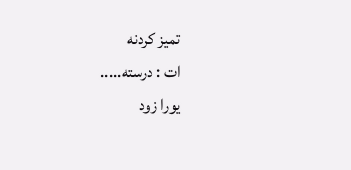تمیز کردنه
ات : درسته.....
یورا زود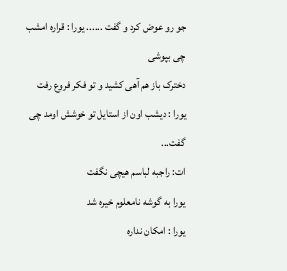جو رو عوض کرد و گفت ...... یورا : قراره امشب چی بپوشی
دخترک باز هم آهی کشید و تو فکر فروع رفت
یورا : دیشب اون از استایل تو خوشش اومد چی گفت...
ات: راجبه لباسم هیچی نگفت
یورا به گوشه نامعلوم خیره شد
یورا : امکان نداره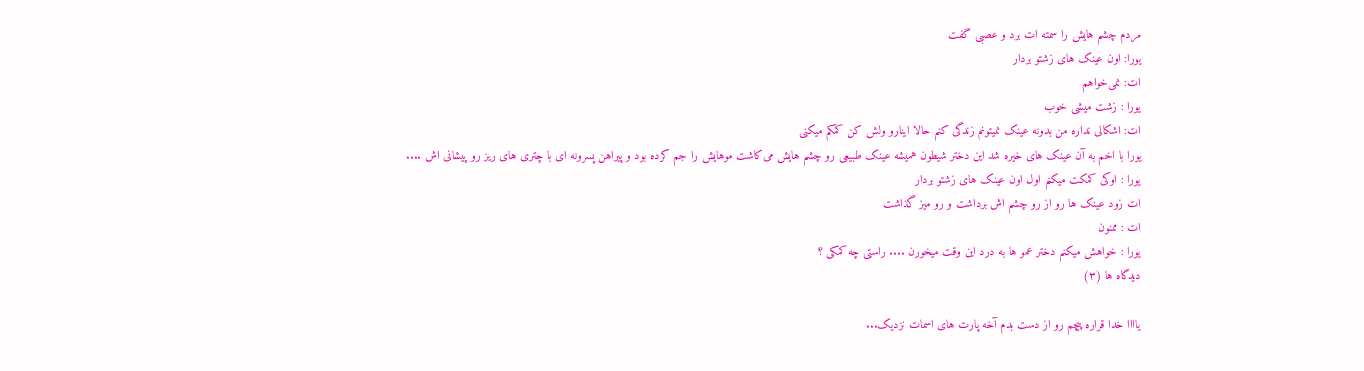مردم چشم هایش را سمته ات برد و عصبی گفت
یورا: اون عینک های زشتو بردار
ات: نمی‌خواهم
یورا : زشت میشی خوب
ات: اشکالی نداره من بدونه عینک نمیتونم زندگی کنم حالا اینارو ولش کن کمکم میکنی
یورا با اخم به آن عینک های خیره شد این دختر شیطون همیشه عینک طبیعی رو چشم هایش می‌کاشت موهایش را جم کرده بود و پیراهن پسرونه ای با چتری های ریز رو پیشانی اش ....
یورا : اوکی کمکت میکنم اول اون عینک های زشتو بردار
ات زود عینک ها رو از رو چشم اش برداشت و رو میز گذاشت
ات : ممنون
یورا : خواهش میکنم دختر عمو ها به درد این وقت میخورن .... راستی چه کمکی ؟
دیدگاه ها (۳)

یاااا خدا قراره پیچم رو از دست بدم آخه پارت های اسمات نزدیک...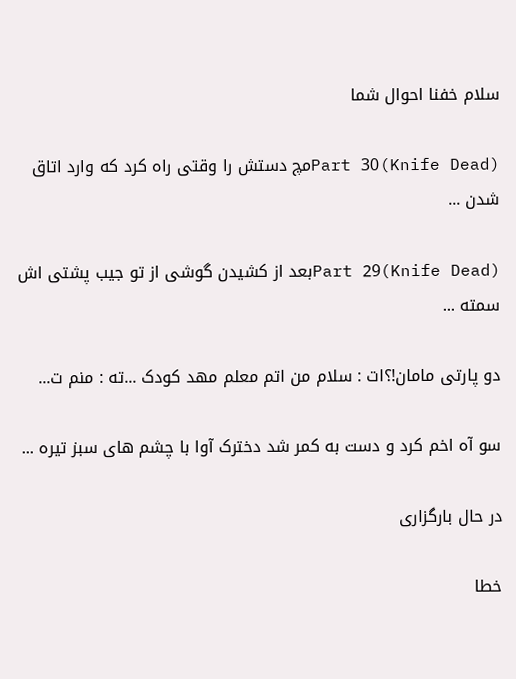سلام خفنا احوال شما

(Knife Dead)Part 30مچ دستش را وقتی راه کرد که وارد اتاق شدن ...

(Knife Dead)Part 29بعد از کشیدن گوشی از تو جیب پشتی اش سمته ...

دو پارتی مامان!؟ات : سلام من اتم معلم مهد کودک ...ته : منم ت...

سو آه اخم کرد و دست به کمر شد دخترک آوا با چشم های سبز تیره ...

در حال بارگزاری

خطا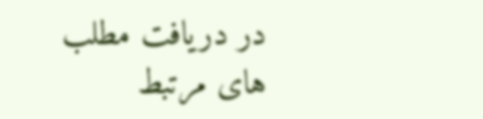در دریافت مطلب های مرتبط